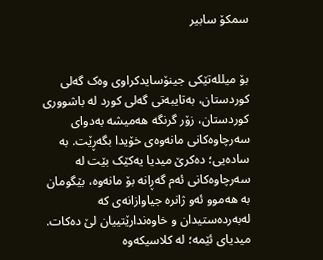سمکۆ سابیر


بۆ میللەتێکی جینۆسایدکراوی وەک گەلی کوردستان، بەتایبەتی گەلی کورد لە باشووری کوردستان، زۆر گرنگە هەمیشە بەدوای سەرچاوەکانی مانەوەی خۆیدا بگەڕێت. بە سادەیی؛ دەکرێ میدیا یەکێک بێت لە سەرچاوەکانی ئەم گەڕانە بۆ مانەوە، بێگومان بە هەموو ئەو ژانرە جیاوازانەی کە لەبەردەستیدان و خاوەندارێتییان لێ دەکات.
میدیای ئێمە؛ لە کلاسیکەوە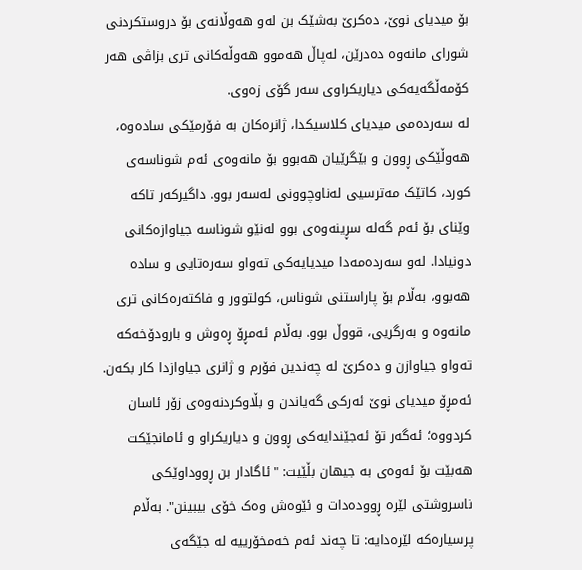بۆ میدیای نوێ، دەکرێ بەشێک بن لەو هەوڵانەی بۆ دروستکردنی شورای مانەوە دەدرێن، لەپاڵ هەموو هەوڵەکانی تری بزاڤی هەر کۆمەڵگەیەکی دیاریکراوی سەر گۆی زەوی.
لە سەردەمی میدیای کلاسیکدا، ژانرەکان بە فۆرمێکی سادەوە، هەوڵێکی ڕوون و بێگرێیان هەبوو بۆ مانەوەی ئەم شوناسەی کورد، کاتێک مەترسیی لەناوچوونی لەسەر بوو. داگیرکەر تاکە وێنای بۆ ئەم گەلە سڕینەوەی بوو لەنێو شوناسە جیاوازەکانی دونیادا. لەو سەردەمەدا میدیایەکی تەواو سەرەتایی و سادە هەبوو، بەڵام بۆ پاراستنی شوناس، کولتوور و فاکتەرەکانی تری مانەوە و بەرگریی، قووڵ بوو. بەڵام ئەمڕۆ ڕەوش و بارودۆخەکە تەواو جیاوازن و دەکرێ لە چەندین فۆرم و ژانری جیاوازدا کار بکەن.
ئەمڕۆ میدیای نوێ ئەرکی گەیاندن و بڵاوکردنەوەی زۆر ئاسان کردووە؛ ئەگەر تۆ ئەجێندایەکی ڕوون و دیاریکراو و ئامانجێکت هەبێت بۆ ئەوەی بە جیهان بڵێیت: "ئاگادار بن ڕووداوێکی ناسروشتی لێرە ڕوودەدات و ئێوەش وەک خۆی بیبینن". بەڵام پرسیارەکە لێرەدایە: تا چەند ئەم خەمخۆرییە لە جێگەی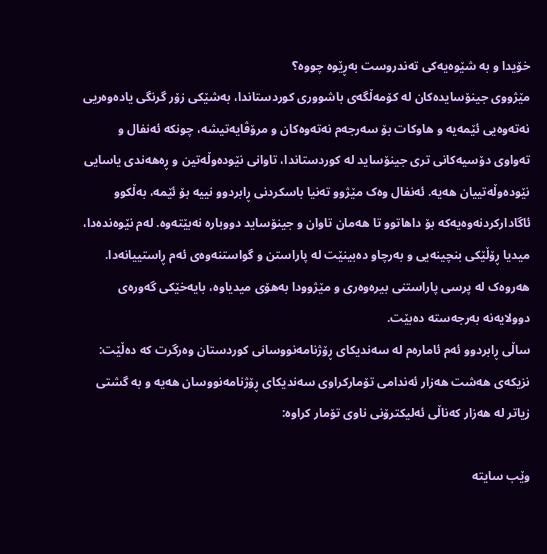خۆیدا و بە شێوەیەکی تەندروست بەڕێوە چووە؟
مێژووی جینۆسایدەکان لە کۆمەڵگەی باشووری کوردستاندا، بەشێکی زۆر گرنگی یادەوەریی نەتەوەیی ئێمەیە و هاوکات بۆ سەرجەم نەتەوەکان و مرۆڤایەتیشە، چونکە ئەنفال و تەواوی دۆسیەکانی تری جینۆساید لە کوردستاندا، تاوانی نێودەوڵەتین و ڕەهەندی یاسایی نێودەوڵەتییان هەیە. ئەنفال وەک مێژوو تەنیا باسکردنی ڕابردوو نییە بۆ ئێمە، بەڵکوو ئاگادارکردنەوەیەکە بۆ داهاتوو تا هەمان تاوان و جینۆساید دووبارە نەبێتەوە. لەم نێوەندەدا، میدیا ڕۆڵێکی بنچینەیی و بەرچاو دەبینێت لە پاراستن و گواستنەوەی ئەم ڕاستییانەدا. هەروەک لە پرسی پاراستنی بیرەوەری و مێژوودا بەهۆی میدیاوە، بایەخێکی گەورەی دوولایەنە بەرجەستە دەبێت.
ساڵی ڕابردوو ئەم ئامارەم لە سەندیکای ڕۆژنامەنووسانی کوردستان وەرگرت کە دەڵێت: نزیکەی هەشت هەزار ئەندامی تۆمارکراوی سەندیکای ڕۆژنامەنووسان هەیە و بە گشتی زیاتر لە هەزار کەناڵی ئەلیکترۆنی ناوی تۆمار کراوە:

وێب سایتە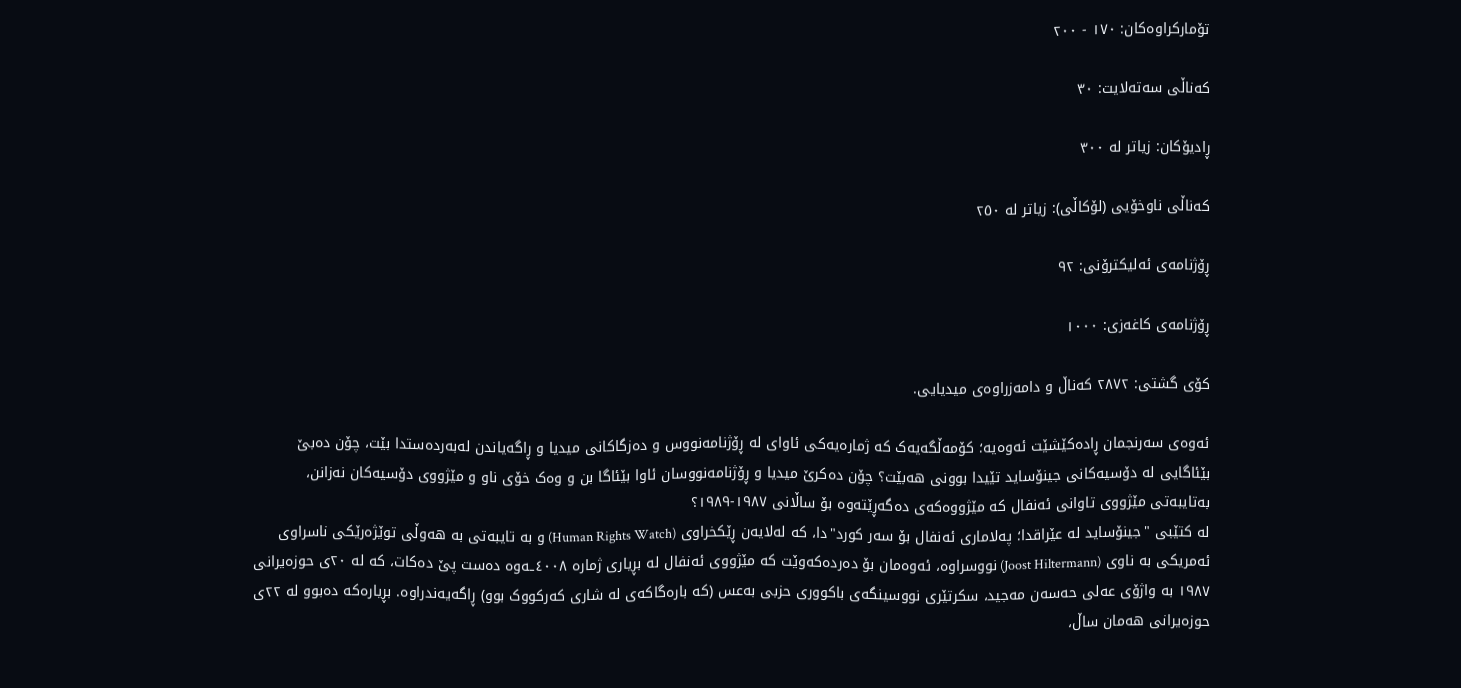تۆمارکراوەکان: ١٧٠ - ٢٠٠

کەناڵی سەتەلایت: ٣٠

ڕادیۆکان: زیاتر لە ٣٠٠

کەناڵی ناوخۆیی (لۆکاڵی): زیاتر لە ٢٥٠

ڕۆژنامەی ئەلیکترۆنی: ٩٢

ڕۆژنامەی کاغەزی: ١٠٠٠

کۆی گشتی: ٢٨٧٢ کەناڵ و دامەزراوەی میدیایی.

ئەوەی سەرنجمان ڕادەکێشێت ئەوەیە؛ کۆمەڵگەیەک کە ژمارەیەکی ئاوای لە ڕۆژنامەنووس و دەزگاکانی میدیا و ڕاگەیاندن لەبەردەستدا بێت، چۆن دەبێ بێئاگایی لە دۆسیەکانی جینۆساید تێیدا بوونی هەبێت؟ چۆن دەکرێ میدیا و ڕۆژنامەنووسان ئاوا بێئاگا بن و وەک خۆی ناو و مێژووی دۆسیەکان نەزانن، بەتایبەتی مێژووی تاوانی ئەنفال کە مێژووەکەی دەگەڕێتەوە بۆ ساڵانی ١٩٨٧-١٩٨٩؟
لە کتێبی "جینۆساید لە عێراقدا؛ پەلاماری ئەنفال بۆ سەر کورد"دا، کە لەلایەن ڕێکخراوی (Human Rights Watch) و بە تایبەتی بە هەوڵی توێژەرێکی ناسراوی ئەمریکی بە ناوی (Joost Hiltermann) نووسراوە، ئەوەمان بۆ دەردەکەوێت کە مێژووی ئەنفال لە بڕیاری ژمارە ٤٠٠٨ـەوە دەست پێ دەکات، کە لە ٢٠ی حوزەیرانی ١٩٨٧ بە واژۆی عەلی حەسەن مەجید، سکرتێری نووسینگەی باکووری حزبی بەعس (کە بارەگاکەی لە شاری کەرکووک بوو) ڕاگەیەندراوە. بڕیارەکە دەبوو لە ٢٢ی حوزەیرانی هەمان ساڵ،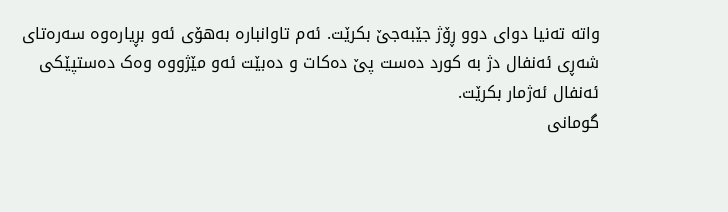واتە تەنیا دوای دوو ڕۆژ جێبەجێ بکرێت. ئەم تاوانبارە بەهۆی ئەو بڕیارەوە سەرەتای شەڕی ئەنفال دژ بە کورد دەست پێ دەکات و دەبێت ئەو مێژووە وەک دەستپێکی ئەنفال ئەژمار بکرێت.
گومانی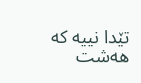تێدا نییە کە هەشت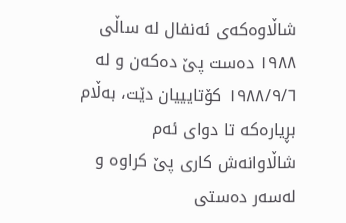شاڵاوەکەی ئەنفال لە ساڵی ١٩٨٨ دەست پێ دەکەن و لە ١٩٨٨/٩/٦ کۆتایییان دێت، بەڵام بڕیارەکە تا دوای ئەم شاڵاوانەش کاری پێ کراوە و لەسەر دەستی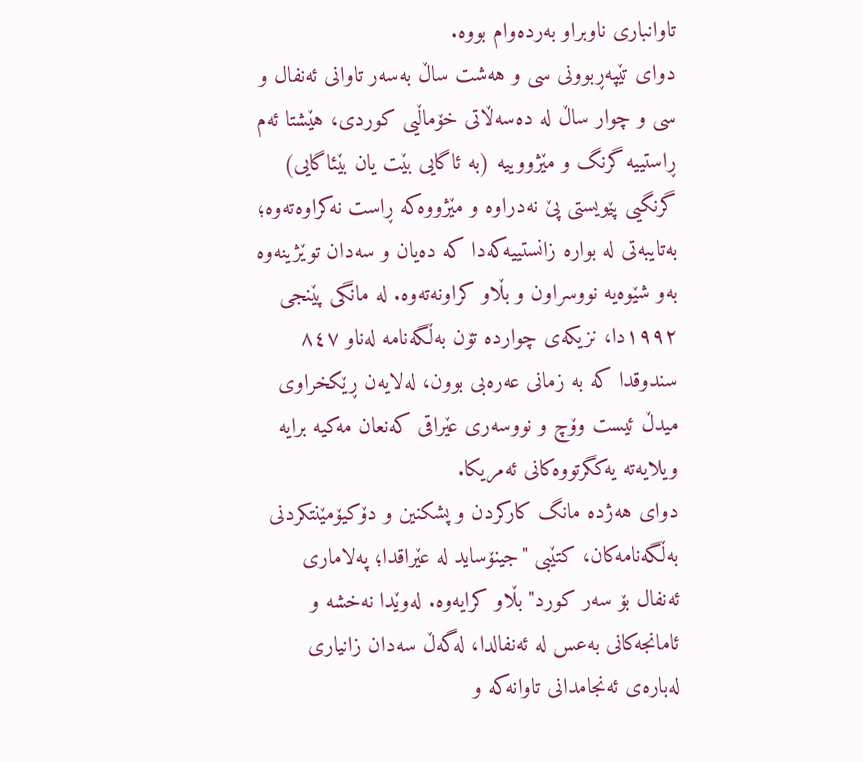تاوانباری ناوبراو بەردەوام بووە.
دوای تێپەڕبوونی سی و هەشت ساڵ بەسەر تاوانی ئەنفال و سی و چوار ساڵ لە دەسەڵاتی خۆماڵیی کوردی، هێشتا ئەم ڕاستییە گرنگ و مێژووییە (بە ئاگایی بێت یان بێئاگایی) گرنگیی پێویستی پێ نەدراوە و مێژووەکە ڕاست نەکراوەتەوە؛ بەتایبەتی لە بوارە زانستییەکەدا کە دەیان و سەدان توێژینەوە بەو شێوەیە نووسراون و بڵاو کراونەتەوە. لە مانگی پێنجی ١٩٩٢دا، نزیکەی چواردە تۆن بەڵگەنامە لەناو ٨٤٧ سندوقدا کە بە زمانی عەرەبی بوون، لەلایەن ڕێکخراوی میدڵ ئیست وۆچ و نووسەری عێراقی کەنعان مەکیە برایە ویلایەتە یەکگرتووەکانی ئەمریکا.
دوای هەژدە مانگ کارکردن و پشکنین و دۆکیۆمێنتکردنی بەڵگەنامەکان، کتێبی "جینۆساید لە عێراقدا؛ پەلاماری ئەنفال بۆ سەر کورد" بڵاو کرایەوە. لەوێدا نەخشە و ئامانجەکانی بەعس لە ئەنفالدا، لەگەڵ سەدان زانیاری لەبارەی ئەنجامدانی تاوانەکە و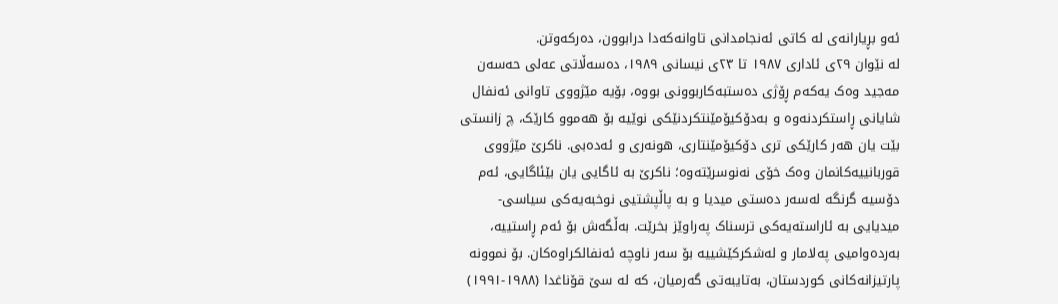ئەو بڕیارانەی لە کاتی ئەنجامدانی تاوانەکەدا درابوون، دەرکەوتن.
لە نێوان ٢٩ی ئاداری ١٩٨٧ تا ٢٣ی نیسانی ١٩٨٩، دەسەڵاتی عەلی حەسەن مەجید وەک یەکەم ڕۆژی دەستبەکاربوونی بووە، بۆیە مێژووی تاوانی ئەنفال شایانی ڕاستکردنەوە و بەدۆکیۆمێنتکردنێکی نوێیە بۆ هەموو کارێک، چ زانستی بێت یان هەر کارێکی تری دۆکیۆمێنتاری، هونەری و ئەدەبی. ناکرێ مێژووی قوربانییەکانمان وەک خۆی نەنوسرێتەوە؛ ناکرێ بە ئاگایی یان بێئاگایی، ئەم دۆسیە گرنگە لەسەر دەستی میدیا و بە پاڵپشتیی نوخبەیەکی سیاسی-میدیایی بە ئاراستەیەکی ترسناک پەراوێز بخرێت. بەڵگەش بۆ ئەم ڕاستییە، بەردەوامیی پەلامار و لەشکرکێشییە بۆ سەر ناوچە ئەنفالکراوەکان. بۆ نموونە پارتیزانەکانی کوردستان، بەتایبەتی گەرمیان، کە لە سێ قۆناغدا (١٩٨٨-١٩٩١)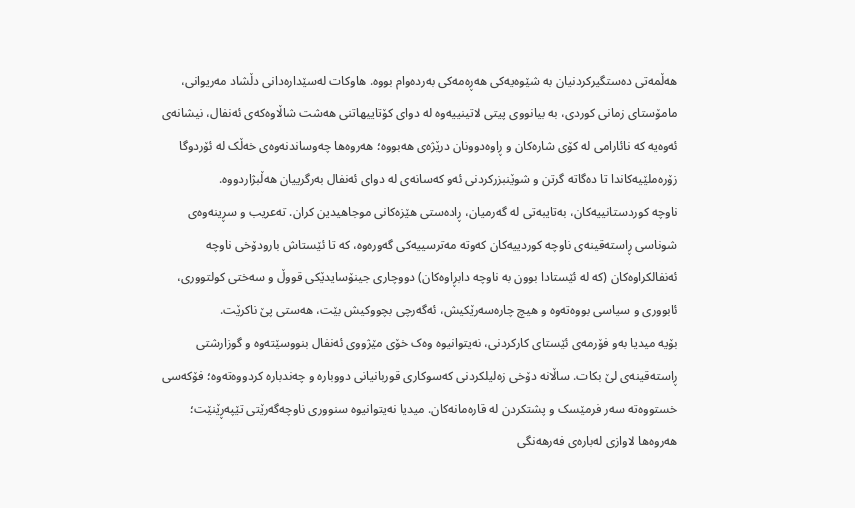هەڵمەتی دەستگیرکردنیان بە شێوەیەکی هەڕەمەکی بەردەوام بووە. هاوکات لەسێدارەدانی دڵشاد مەریوانی، مامۆستای زمانی کوردی، بە بیانووی پیتی لاتینییەوە لە دوای کۆتاییهاتنی هەشت شاڵاوەکەی ئەنفال، نیشانەی ئەوەیە کە نائارامی لە کۆی شارەکان و ڕاوەدوونان درێژەی هەبووە؛ هەروەها چەوساندنەوەی خەڵک لە ئۆردوگا زۆرەملێیەکاندا تا دەگاتە گرتن و شوێنبزرکردنی ئەو کەسانەی لە دوای ئەنفال بەرگرییان هەڵبژاردووە.
ناوچە کوردستانییەکان، بەتایبەتی لە گەرمیان، ڕادەستی هێزەکانی موجاهیدین کران. تەعریب و سڕینەوەی شوناسی ڕاستەقینەی ناوچە کوردییەکان کەوتە مەترسییەکی گەورەوە، کە تا ئێستاش بارودۆخی ناوچە ئەنفالکراوەکان (کە لە ئێستادا بوون بە ناوچە دابڕاوەکان) دووچاری جینۆسایدێکی قووڵ و سەختی کولتووری، ئابووری و سیاسی بووەتەوە و هیچ چارەسەرێکیش، ئەگەرچی بچووکیش بێت، هەستی پێ ناکرێت.
بۆیە میدیا بەو فۆرمەی ئێستای کارکردنی، نەیتوانیوە وەک خۆی مێژووی ئەنفال بنووسێتەوە و گوزارشتی ڕاستەقینەی لێ بکات. ساڵانە دۆخی زەلیلکردنی کەسوکاری قوربانیانی دووبارە و چەندبارە کردووەتەوە؛ فۆکەسی خستووەتە سەر فرمێسک و پشتکردن لە قارەمانەکان. میدیا نەیتوانیوە سنووری ناوچەگەرێتی تێپەڕێنێت؛ هەروەها لاوازی لەبارەی فەرهەنگی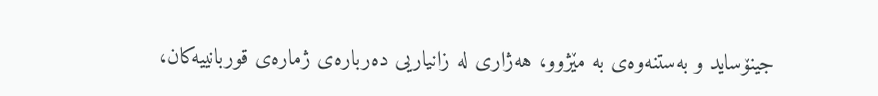جینۆساید و بەستنەوەی بە مێژوو، هەژاری لە زانیاریی دەربارەی ژمارەی قوربانییەکان،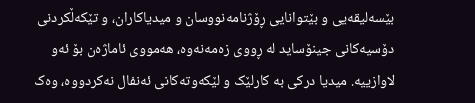بێسەلیقەیی و بێتوانایی ڕۆژنامەنووسان و میدیاکاران، و تێکەڵکردنی دۆسیەکانی جینۆساید لە ڕووی زەمەنەوە، هەمووی ئاماژەن بۆ ئەو لاوازییە. میدیا درکی بە کارلێک و لێکەوتەکانی ئەنفال نەکردووە، وەک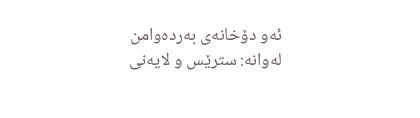ئەو دۆخانەی بەردەوامن لەوانە: سترێس و لایەنی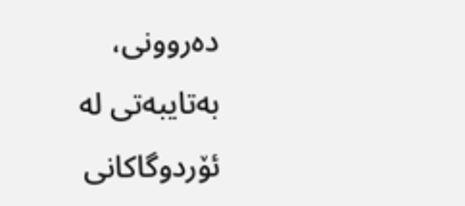دەروونی، بەتایبەتی لە ئۆردوگاکانی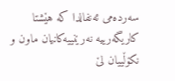سەردەمی ئەنفالدا کە هێشتا کاریگەرییە نەرێنییەکانیان ماون و نکۆڵییان لێ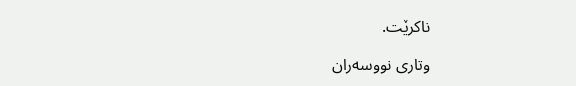ناکرێت.

وتاری نووسەران